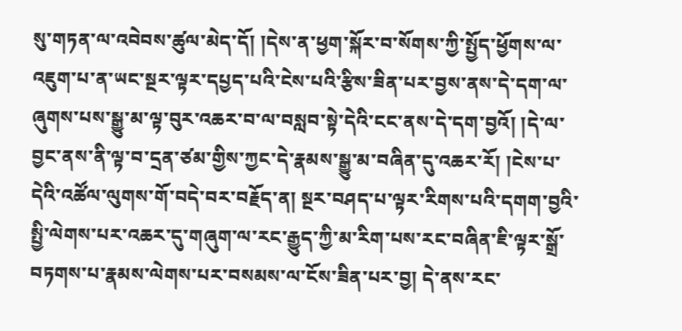སུ་གཏན་ལ་འབེབས་ཚུལ་མེད་དོ། །དེས་ན་ཕྱག་སྐོར་བ་སོགས་ཀྱི་སྤྱོད་ཕྱོགས་ལ་འཇུག་པ་ན་ཡང་སྔར་ལྟར་དཔྱད་པའི་ངེས་པའི་རྩིས་ཟིན་པར་བྱས་ནས་དེ་དག་ལ་ཞུགས་པས་སྒྱུ་མ་ལྟ་བུར་འཆར་བ་ལ་བསླབ་སྟེ་དེའི་ངང་ནས་དེ་དག་བྱའོ། །དེ་ལ་བྱང་ནས་ནི་ལྟ་བ་དྲན་ཙམ་གྱིས་ཀྱང་དེ་རྣམས་སྒྱུ་མ་བཞིན་དུ་འཆར་རོ། །ངེས་པ་དེའི་འཚོལ་ལུགས་གོ་བདེ་བར་བརྗོད་ན། སྔར་བཤད་པ་ལྟར་རིགས་པའི་དགག་བྱའི་སྤྱི་ལེགས་པར་འཆར་དུ་གཞུག་ལ་རང་རྒྱུད་ཀྱི་མ་རིག་པས་རང་བཞིན་ཇི་ལྟར་སྒྲོ་བཏགས་པ་རྣམས་ལེགས་པར་བསམས་ལ་ངོས་ཟིན་པར་བྱ། དེ་ནས་རང་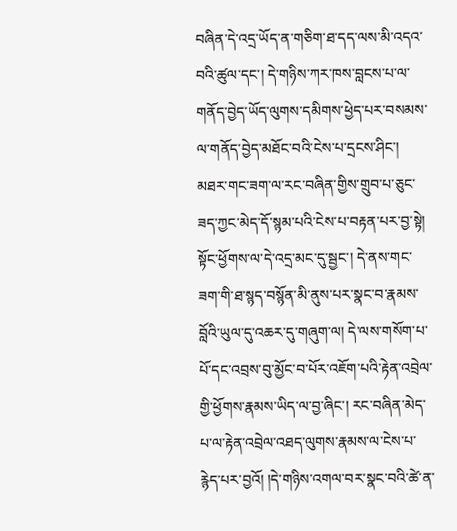བཞིན་དེ་འདྲ་ཡོད་ན་གཅིག་ཐ་དད་ལས་མི་འདའ་བའི་ཚུལ་དང་། དེ་གཉིས་ཀར་ཁས་བླངས་པ་ལ་གནོད་བྱེད་ཡོད་ལུགས་དམིགས་ཕྱེད་པར་བསམས་ལ་གནོད་བྱེད་མཐོང་བའི་ངེས་པ་དྲངས་ཤིང་། མཐར་གང་ཟག་ལ་རང་བཞིན་གྱིས་གྲུབ་པ་ཅུང་ཟད་ཀྱང་མེད་དོ་སྙམ་པའི་ངེས་པ་བརྟན་པར་བྱ་སྟེ། སྟོང་ཕྱོགས་ལ་དེ་འདྲ་མང་དུ་སྦྱང་། དེ་ནས་གང་ཟག་གི་ཐ་སྙད་བསྙོན་མི་ནུས་པར་སྣང་བ་རྣམས་བློའི་ཡུལ་དུ་འཆར་དུ་གཞུག་ལ། དེ་ལས་གསོག་པ་པོ་དང་འབྲས་བུ་མྱོང་བ་པོར་འཇོག་པའི་རྟེན་འབྲེལ་གྱི་ཕྱོགས་རྣམས་ཡིད་ལ་བྱ་ཞིང་། རང་བཞིན་མེད་པ་ལ་རྟེན་འབྲེལ་འཐད་ལུགས་རྣམས་ལ་ངེས་པ་རྙེད་པར་བྱའོ། །དེ་གཉིས་འགལ་བར་སྣང་བའི་ཚེ་ན་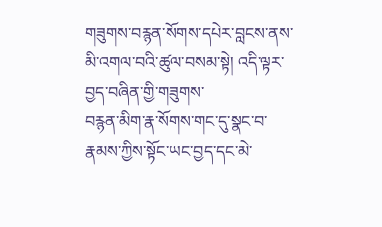གཟུགས་བརྙན་སོགས་དཔེར་བླངས་ནས་མི་འགལ་བའི་ཚུལ་བསམ་སྟེ། འདི་ལྟར་བྱད་བཞིན་གྱི་གཟུགས་
བརྙན་མིག་རྣ་སོགས་གང་དུ་སྣང་བ་རྣམས་ཀྱིས་སྟོང་ཡང་བྱད་དང་མེ་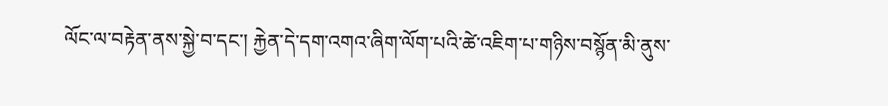ལོང་ལ་བརྟེན་ནས་སྐྱེ་བ་དང་། རྐྱེན་དེ་དག་འགའ་ཞིག་ལོག་པའི་ཚེ་འཇིག་པ་གཉིས་བསྙོན་མི་ནུས་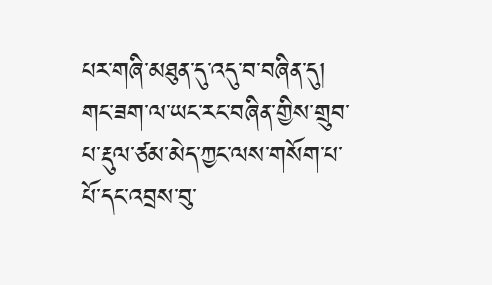པར་གཞི་མཐུན་དུ་འདུ་བ་བཞིན་དུ། གང་ཟག་ལ་ཡང་རང་བཞིན་གྱིས་གྲུབ་པ་རྡུལ་ཙམ་མེད་ཀྱང་ལས་གསོག་པ་པོ་དང་འབྲས་བུ་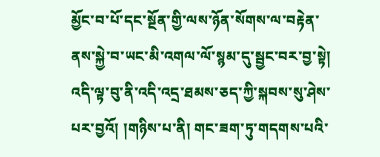མྱོང་བ་པོ་དང་སྔོན་གྱི་ལས་ཉོན་སོགས་ལ་བརྟེན་ནས་སྐྱེ་བ་ཡང་མི་འགལ་ལོ་སྙམ་དུ་སྦྱང་བར་བྱ་སྟེ། འདི་ལྟ་བུ་ནི་འདི་འདྲ་ཐམས་ཅད་ཀྱི་སྐབས་སུ་ཤེས་པར་བྱའོ། །གཉིས་པ་ནི། གང་ཟག་ཏུ་གདགས་པའི་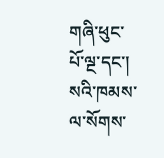གཞི་ཕུང་པོ་ལྔ་དང་། སའི་ཁམས་ལ་སོགས་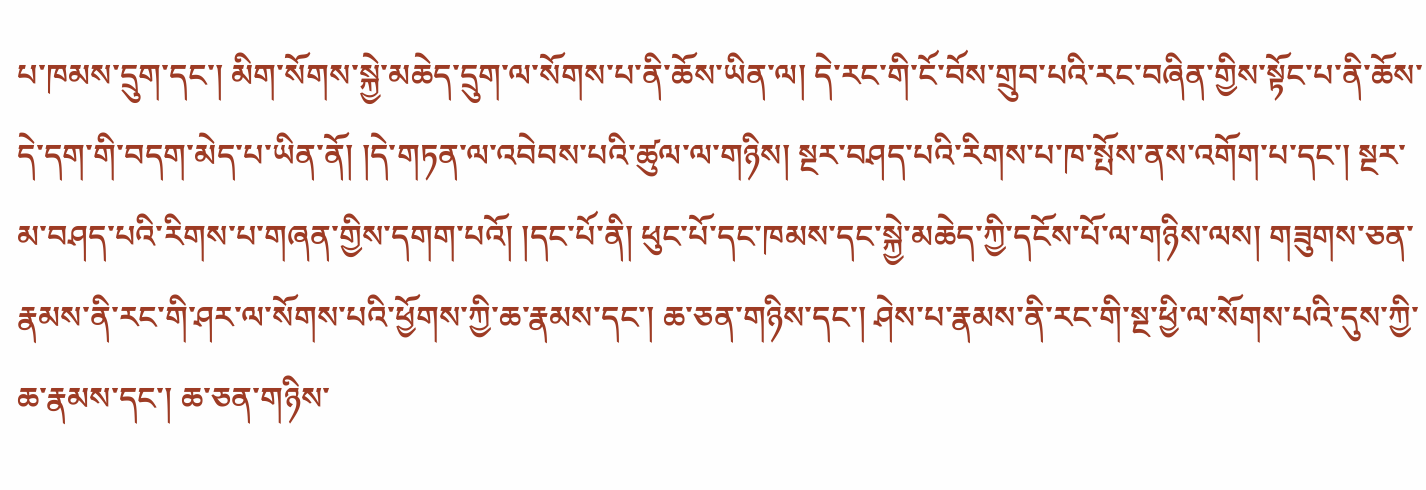པ་ཁམས་དྲུག་དང་། མིག་སོགས་སྐྱེ་མཆེད་དྲུག་ལ་སོགས་པ་ནི་ཆོས་ཡིན་ལ། དེ་རང་གི་ངོ་བོས་གྲུབ་པའི་རང་བཞིན་གྱིས་སྟོང་པ་ནི་ཆོས་དེ་དག་གི་བདག་མེད་པ་ཡིན་ནོ། །དེ་གཏན་ལ་འབེབས་པའི་ཚུལ་ལ་གཉིས། སྔར་བཤད་པའི་རིགས་པ་ཁ་སྤོས་ནས་འགོག་པ་དང་། སྔར་མ་བཤད་པའི་རིགས་པ་གཞན་གྱིས་དགག་པའོ། །དང་པོ་ནི། ཕུང་པོ་དང་ཁམས་དང་སྐྱེ་མཆེད་ཀྱི་དངོས་པོ་ལ་གཉིས་ལས། གཟུགས་ཅན་རྣམས་ནི་རང་གི་ཤར་ལ་སོགས་པའི་ཕྱོགས་ཀྱི་ཆ་རྣམས་དང་། ཆ་ཅན་གཉིས་དང་། ཤེས་པ་རྣམས་ནི་རང་གི་སྔ་ཕྱི་ལ་སོགས་པའི་དུས་ཀྱི་ཆ་རྣམས་དང་། ཆ་ཅན་གཉིས་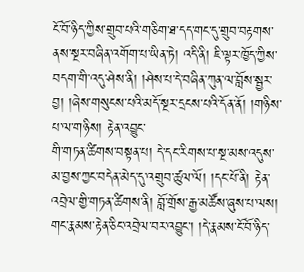ངོ་བོ་ཉིད་ཀྱིས་གྲུབ་པའི་གཅིག་ཐ་དད་གང་དུ་གྲུབ་བརྟགས་ནས་སྔར་བཞིན་འགོག་པ་ཡིན་ཏེ། འདི་ནི། ཇི་ལྟར་ཁྱོད་ཀྱིས་བདག་གི་འདུ་ཤེས་ནི། །ཤེས་པ་དེ་བཞིན་ཀུན་ལ་བློས་སྦྱར་བྱ། །ཞེས་གསུངས་པའི་མདོ་སྔར་དྲངས་པའི་དོན་ནོ། །གཉིས་པ་ལ་གཉིས། རྟེན་འབྱུང་
གི་གཏན་ཚིགས་བསྟན་པ། དེ་དང་རིགས་པ་སྔ་མས་འདུས་མ་བྱས་ཀྱང་བདེན་མེད་དུ་འགྲུབ་ཚུལ་ལོ། །དང་པོ་ནི། རྟེན་འབྲེལ་གྱི་གཏན་ཚིགས་ནི། བློ་གྲོས་རྒྱ་མཚོས་ཞུས་པ་ལས། གང་རྣམས་རྟེན་ཅིང་འབྲེལ་བར་འབྱུང་། །དེ་རྣམས་ངོ་བོ་ཉིད་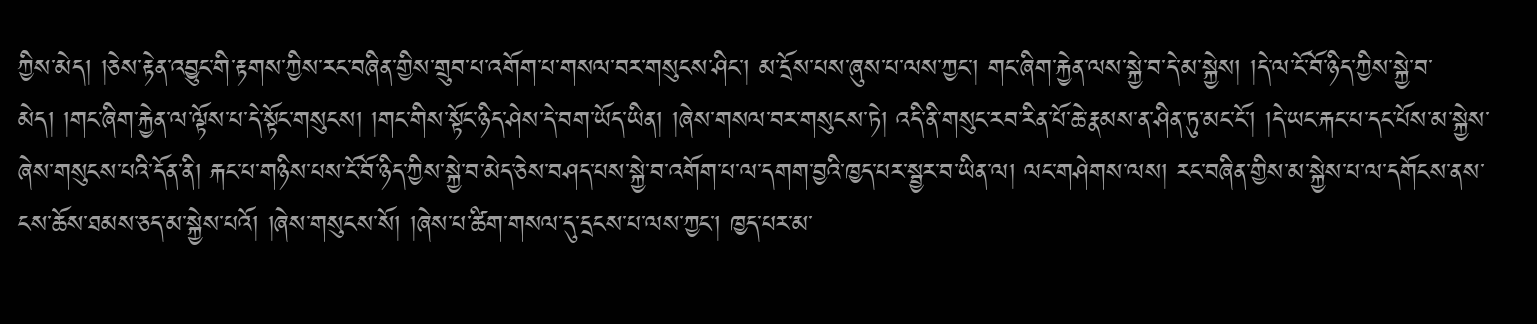ཀྱིས་མེད། །ཅེས་རྟེན་འབྱུང་གི་རྟགས་ཀྱིས་རང་བཞིན་གྱིས་གྲུབ་པ་འགོག་པ་གསལ་བར་གསུངས་ཤིང་། མ་དྲོས་པས་ཞུས་པ་ལས་ཀྱང་། གང་ཞིག་རྐྱེན་ལས་སྐྱེ་བ་དེ་མ་སྐྱེས། །དེ་ལ་ངོ་བོ་ཉིད་ཀྱིས་སྐྱེ་བ་མེད། །གང་ཞིག་རྐྱེན་ལ་ལྟོས་པ་དེ་སྟོང་གསུངས། །གང་གིས་སྟོང་ཉིད་ཤེས་དེ་བག་ཡོད་ཡིན། །ཞེས་གསལ་བར་གསུངས་ཏེ། འདི་ནི་གསུང་རབ་རིན་པོ་ཆེ་རྣམས་ན་ཤིན་ཏུ་མང་ངོ་། །དེ་ཡང་རྐང་པ་དང་པོས་མ་སྐྱེས་ཞེས་གསུངས་པའི་དོན་ནི། རྐང་པ་གཉིས་པས་ངོ་བོ་ཉིད་ཀྱིས་སྐྱེ་བ་མེད་ཅེས་བཤད་པས་སྐྱེ་བ་འགོག་པ་ལ་དགག་བྱའི་ཁྱད་པར་སྦྱར་བ་ཡིན་ལ། ལང་གཤེགས་ལས། རང་བཞིན་གྱིས་མ་སྐྱེས་པ་ལ་དགོངས་ནས་ངས་ཆོས་ཐམས་ཅད་མ་སྐྱེས་པའོ། །ཞེས་གསུངས་སོ། །ཞེས་པ་ཚིག་གསལ་དུ་དྲངས་པ་ལས་ཀྱང་། ཁྱད་པར་མ་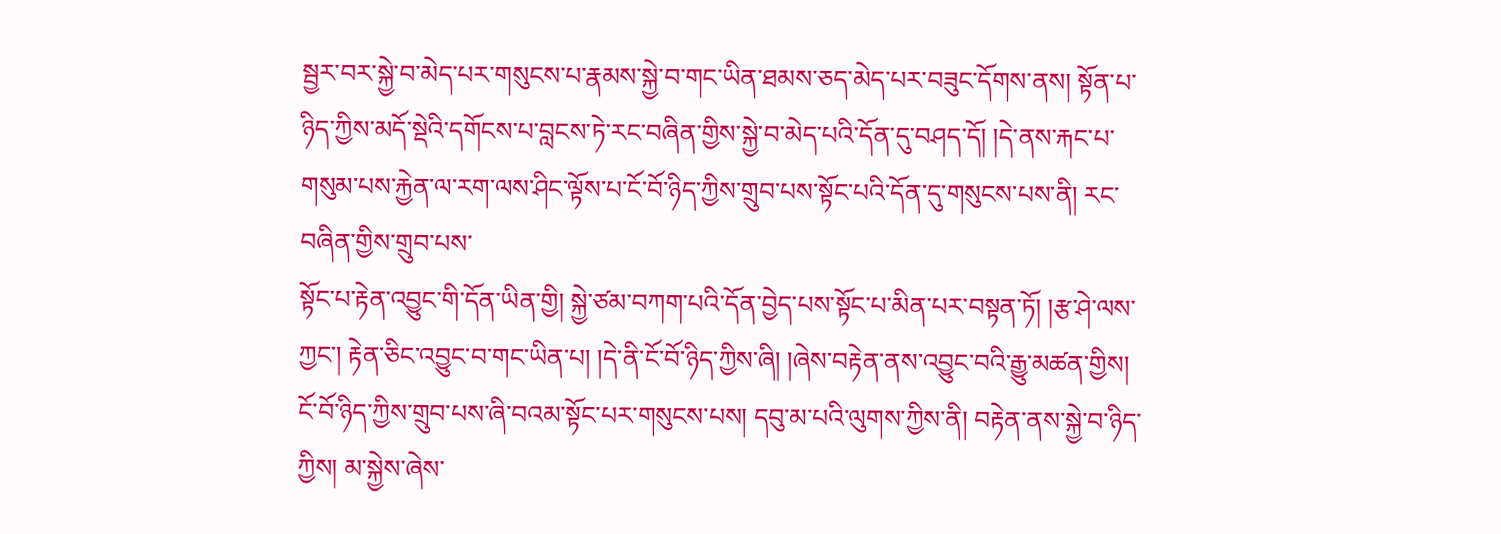སྦྱར་བར་སྐྱེ་བ་མེད་པར་གསུངས་པ་རྣམས་སྐྱེ་བ་གང་ཡིན་ཐམས་ཅད་མེད་པར་བཟུང་དོགས་ནས། སྟོན་པ་ཉིད་ཀྱིས་མདོ་སྡེའི་དགོངས་པ་བླངས་ཏེ་རང་བཞིན་གྱིས་སྐྱེ་བ་མེད་པའི་དོན་དུ་བཤད་དོ། །དེ་ནས་རྐང་པ་གསུམ་པས་རྐྱེན་ལ་རག་ལས་ཤིང་ལྟོས་པ་ངོ་བོ་ཉིད་ཀྱིས་གྲུབ་པས་སྟོང་པའི་དོན་དུ་གསུངས་པས་ནི། རང་བཞིན་གྱིས་གྲུབ་པས་
སྟོང་པ་རྟེན་འབྱུང་གི་དོན་ཡིན་གྱི། སྐྱེ་ཙམ་བཀག་པའི་དོན་བྱེད་པས་སྟོང་པ་མིན་པར་བསྟན་ཏོ། །རྩ་ཤེ་ལས་ཀྱང་། རྟེན་ཅིང་འབྱུང་བ་གང་ཡིན་པ། །དེ་ནི་ངོ་བོ་ཉིད་ཀྱིས་ཞི། །ཞེས་བརྟེན་ནས་འབྱུང་བའི་རྒྱུ་མཚན་གྱིས། ངོ་བོ་ཉིད་ཀྱིས་གྲུབ་པས་ཞི་བའམ་སྟོང་པར་གསུངས་པས། དབུ་མ་པའི་ལུགས་ཀྱིས་ནི། བརྟེན་ནས་སྐྱེ་བ་ཉིད་ཀྱིས། མ་སྐྱེས་ཞེས་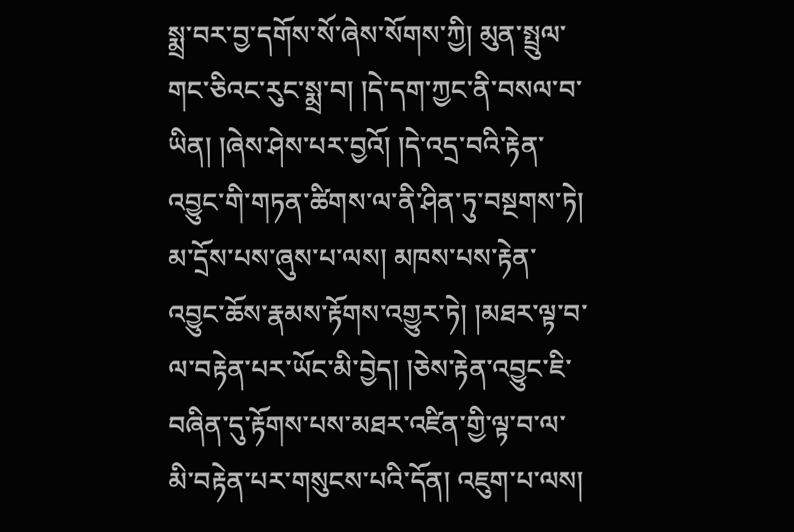སྨྲ་བར་བྱ་དགོས་སོ་ཞེས་སོགས་ཀྱི། མུན་སྤྲུལ་གང་ཅིའང་རུང་སྨྲ་བ། །དེ་དག་ཀྱང་ནི་བསལ་བ་ཡིན། །ཞེས་ཤེས་པར་བྱའོ། །དེ་འདྲ་བའི་རྟེན་འབྱུང་གི་གཏན་ཚིགས་ལ་ནི་ཤིན་ཏུ་བསྔགས་ཏེ། མ་དྲོས་པས་ཞུས་པ་ལས། མཁས་པས་རྟེན་འབྱུང་ཆོས་རྣམས་རྟོགས་འགྱུར་ཏེ། །མཐར་ལྟ་བ་ལ་བརྟེན་པར་ཡོང་མི་བྱེད། །ཅེས་རྟེན་འབྱུང་ཇི་བཞིན་དུ་རྟོགས་པས་མཐར་འཛིན་གྱི་ལྟ་བ་ལ་མི་བརྟེན་པར་གསུངས་པའི་དོན། འཇུག་པ་ལས།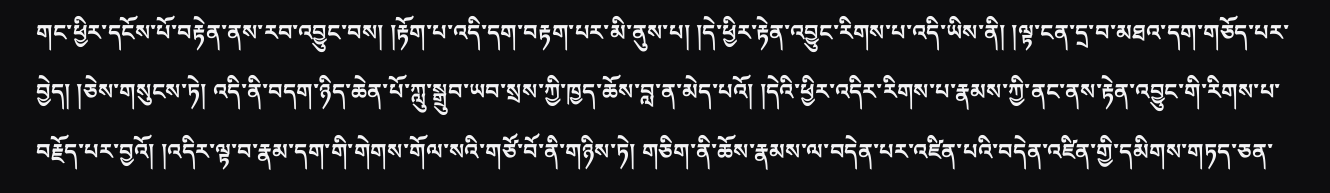གང་ཕྱིར་དངོས་པོ་བརྟེན་ནས་རབ་འབྱུང་བས། །རྟོག་པ་འདི་དག་བརྟག་པར་མི་ནུས་པ། །དེ་ཕྱིར་རྟེན་འབྱུང་རིགས་པ་འདི་ཡིས་ནི། །ལྟ་ངན་དྲ་བ་མཐའ་དག་གཅོད་པར་བྱེད། །ཅེས་གསུངས་ཏེ། འདི་ནི་བདག་ཉིད་ཆེན་པོ་ཀླུ་སྒྲུབ་ཡབ་སྲས་ཀྱི་ཁྱད་ཆོས་བླ་ན་མེད་པའོ། །དེའི་ཕྱིར་འདིར་རིགས་པ་རྣམས་ཀྱི་ནང་ནས་རྟེན་འབྱུང་གི་རིགས་པ་བརྗོད་པར་བྱའོ། །འདིར་ལྟ་བ་རྣམ་དག་གི་གེགས་གོལ་སའི་གཙོ་བོ་ནི་གཉིས་ཏེ། གཅིག་ནི་ཆོས་རྣམས་ལ་བདེན་པར་འཛིན་པའི་བདེན་འཛིན་གྱི་དམིགས་གཏད་ཅན་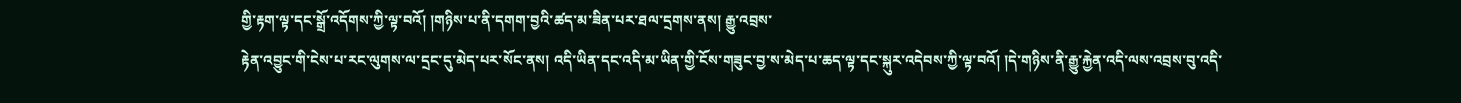གྱི་རྟག་ལྟ་དང་སྒྲོ་འདོགས་ཀྱི་ལྟ་བའོ། །གཉིས་པ་ནི་དགག་བྱའི་ཚད་མ་ཟིན་པར་ཐལ་དྲགས་ནས། རྒྱུ་འབྲས་
རྟེན་འབྱུང་གི་ངེས་པ་རང་ལུགས་ལ་དྲང་དུ་མེད་པར་སོང་ནས། འདི་ཡིན་དང་འདི་མ་ཡིན་གྱི་ངོས་གཟུང་བྱ་ས་མེད་པ་ཆད་ལྟ་དང་སྐུར་འདེབས་ཀྱི་ལྟ་བའོ། །དེ་གཉིས་ནི་རྒྱུ་རྐྱེན་འདི་ལས་འབྲས་བུ་འདི་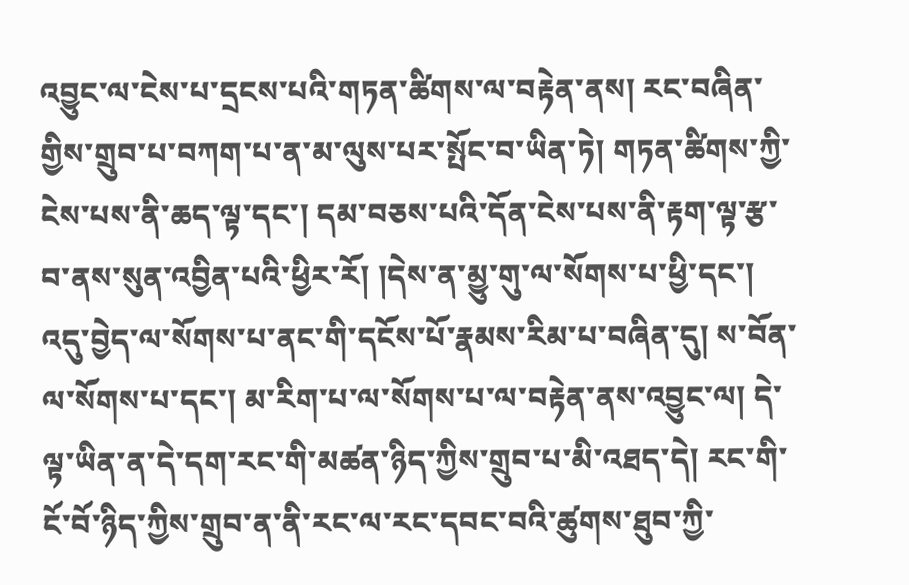འབྱུང་ལ་ངེས་པ་དྲངས་པའི་གཏན་ཚིགས་ལ་བརྟེན་ནས། རང་བཞིན་གྱིས་གྲུབ་པ་བཀག་པ་ན་མ་ལུས་པར་སྤོང་བ་ཡིན་ཏེ། གཏན་ཚིགས་ཀྱི་ངེས་པས་ནི་ཆད་ལྟ་དང་། དམ་བཅས་པའི་དོན་ངེས་པས་ནི་རྟག་ལྟ་རྩ་བ་ནས་སུན་འབྱིན་པའི་ཕྱིར་རོ། །དེས་ན་མྱུ་གུ་ལ་སོགས་པ་ཕྱི་དང་། འདུ་བྱེད་ལ་སོགས་པ་ནང་གི་དངོས་པོ་རྣམས་རིམ་པ་བཞིན་དུ། ས་བོན་ལ་སོགས་པ་དང་། མ་རིག་པ་ལ་སོགས་པ་ལ་བརྟེན་ནས་འབྱུང་ལ། དེ་ལྟ་ཡིན་ན་དེ་དག་རང་གི་མཚན་ཉིད་ཀྱིས་གྲུབ་པ་མི་འཐད་དེ། རང་གི་ངོ་བོ་ཉིད་ཀྱིས་གྲུབ་ན་ནི་རང་ལ་རང་དབང་བའི་ཚུགས་ཐུབ་ཀྱི་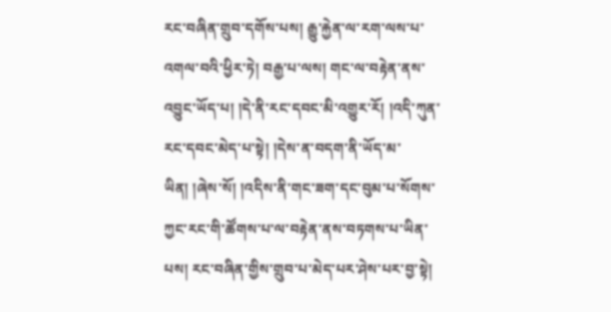རང་བཞིན་གྲུབ་དགོས་པས། རྒྱུ་རྐྱེན་ལ་རག་ལས་པ་འགལ་བའི་ཕྱིར་ཏེ། བརྒྱ་པ་ལས། གང་ལ་བརྟེན་ནས་འབྱུང་ཡོད་པ། །དེ་ནི་རང་དབང་མི་འགྱུར་རོ། །འདི་ཀུན་རང་དབང་མེད་པ་སྟེ། །དེས་ན་བདག་ནི་ཡོད་མ་ཡིན། །ཞེས་སོ། །འདིས་ནི་གང་ཟག་དང་བུམ་པ་སོགས་ཀྱང་རང་གི་ཚོགས་པ་ལ་བརྟེན་ནས་བཏགས་པ་ཡིན་པས། རང་བཞིན་གྱིས་གྲུབ་པ་མེད་པར་ཤེས་པར་བྱ་སྟེ།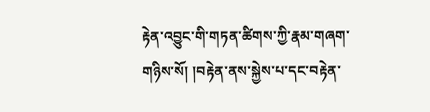རྟེན་འབྱུང་གི་གཏན་ཚིགས་ཀྱི་རྣམ་གཞག་གཉིས་སོ། །བརྟེན་ནས་སྐྱེས་པ་དང་བརྟེན་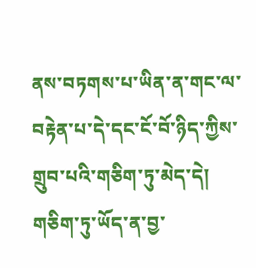ནས་བཏགས་པ་ཡིན་ན་གང་ལ་བརྟེན་པ་དེ་དང་ངོ་བོ་ཉིད་ཀྱིས་གྲུབ་པའི་གཅིག་ཏུ་མེད་དེ།
གཅིག་ཏུ་ཡོད་ན་བྱ་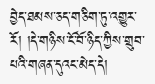བྱེད་ཐམས་ཅད་གཅིག་ཏུ་འགྱུར་རོ། །དེ་གཉིས་ངོ་བོ་ཉིད་ཀྱིས་གྲུབ་པའི་གཞན་དུའང་མེད་དེ།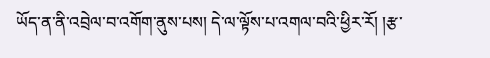ཡོད་ན་ནི་འབྲེལ་བ་འགོག་ནུས་པས། དེ་ལ་ལྟོས་པ་འགལ་བའི་ཕྱིར་རོ། །རྩ་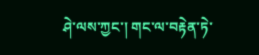ཤེ་ལས་ཀྱང་། གང་ལ་བརྟེན་ཏེ་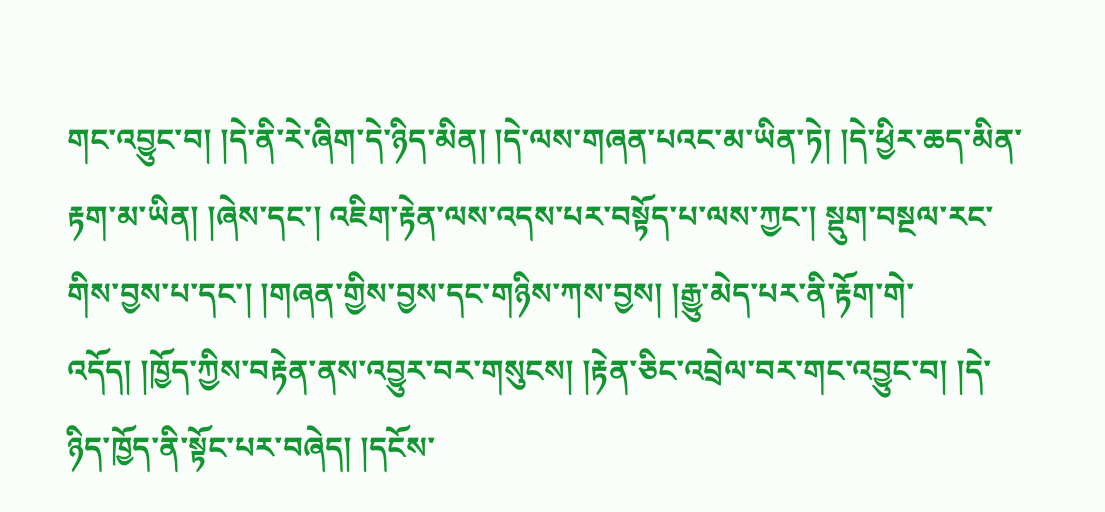གང་འབྱུང་བ། །དེ་ནི་རེ་ཞིག་དེ་ཉིད་མིན། །དེ་ལས་གཞན་པའང་མ་ཡིན་ཏེ། །དེ་ཕྱིར་ཆད་མིན་རྟག་མ་ཡིན། །ཞེས་དང་། འཇིག་རྟེན་ལས་འདས་པར་བསྟོད་པ་ལས་ཀྱང་། སྡུག་བསྔལ་རང་གིས་བྱས་པ་དང་། །གཞན་གྱིས་བྱས་དང་གཉིས་ཀས་བྱས། །རྒྱུ་མེད་པར་ནི་རྟོག་གེ་འདོད། །ཁྱོད་ཀྱིས་བརྟེན་ནས་འབྱུར་བར་གསུངས། །རྟེན་ཅིང་འབྲེལ་བར་གང་འབྱུང་བ། །དེ་ཉིད་ཁྱོད་ནི་སྟོང་པར་བཞེད། །དངོས་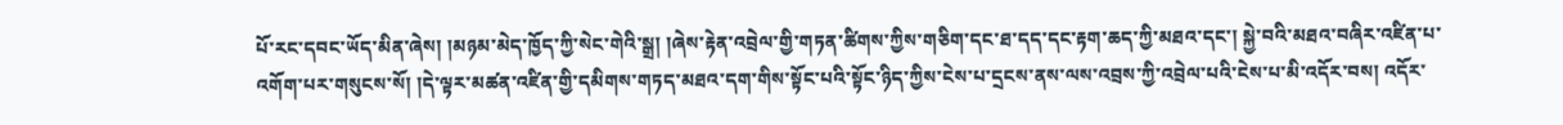པོ་རང་དབང་ཡོད་མིན་ཞེས། །མཉམ་མེད་ཁྱོད་ཀྱི་སེང་གེའི་སྒྲ། །ཞེས་རྟེན་འབྲེལ་གྱི་གཏན་ཚིགས་ཀྱིས་གཅིག་དང་ཐ་དད་དང་རྟག་ཆད་ཀྱི་མཐའ་དང་། སྐྱེ་བའི་མཐའ་བཞིར་འཛིན་པ་འགོག་པར་གསུངས་སོ། །དེ་ལྟར་མཚན་འཛིན་གྱི་དམིགས་གཏད་མཐའ་དག་གིས་སྟོང་པའི་སྟོང་ཉིད་ཀྱིས་ངེས་པ་དྲངས་ནས་ལས་འབྲས་ཀྱི་འབྲེལ་པའི་ངེས་པ་མི་འདོར་བས། འདོར་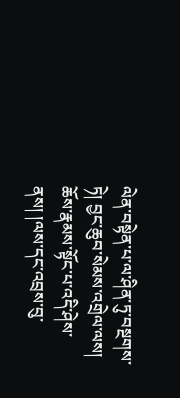ལེན་བསྟེན་པ་ལ་ཤིན་ཏུ་བསྔགས་ཏེ། བྱང་ཆུབ་སེམས་འགྲེལ་ལས། ཆོས་རྣམས་སྟོང་པ་འདི་ཤེས་ནས། །ལས་དང་འབྲས་བུ་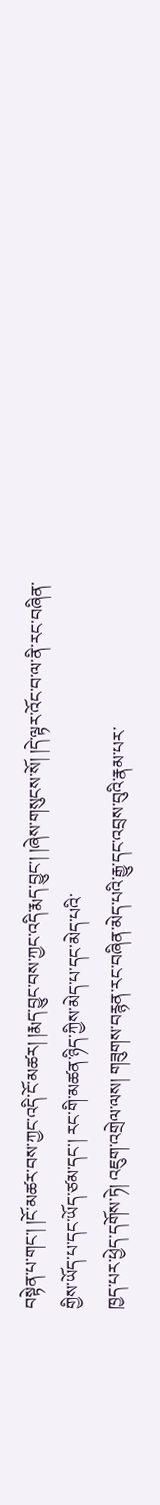བསྟེན་པ་གང་། །ངོ་མཚར་བས་ཀྱང་འདི་ངོ་མཚར། །རྨད་བྱུང་བས་ཀྱང་འདི་རྨད་བྱུང་། །ཞེས་གསུངས་སོ། །དེ་ལྟར་འོང་བ་ལ་ནི་རང་བཞིན་གྱིས་ཡོད་པ་དང་ཡོད་ཙམ་དང་། རང་གི་མཚན་ཉིད་ཀྱིས་མེད་པ་དང་མེད་པའི་
ཁྱད་པར་ཕྱེད་དགོས་ཏེ། འཇུག་འགྲེལ་ལས། གཟུགས་བརྙན་རང་བཞིན་མེད་པའི་རྒྱུ་དང་འབྲས་བུའི་རྣམ་པར་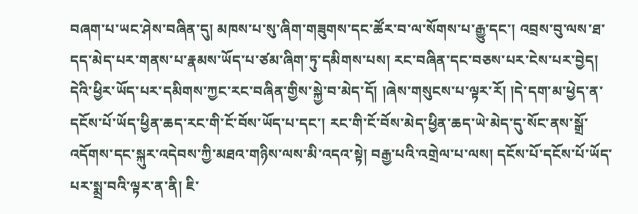བཞག་པ་ཡང་ཤེས་བཞིན་དུ། མཁས་པ་སུ་ཞིག་གཟུགས་དང་ཚོར་བ་ལ་སོགས་པ་རྒྱུ་དང་། འབྲས་བུ་ལས་ཐ་དད་མེད་པར་གནས་པ་རྣམས་ཡོད་པ་ཙམ་ཞིག་ཏུ་དམིགས་པས། རང་བཞིན་དང་བཅས་པར་ངེས་པར་བྱེད། དེའི་ཕྱིར་ཡོད་པར་དམིགས་ཀྱང་རང་བཞིན་གྱིས་སྐྱེ་བ་མེད་དོ། །ཞེས་གསུངས་པ་ལྟར་རོ། །དེ་དག་མ་ཕྱེད་ན་དངོས་པོ་ཡོད་ཕྱིན་ཆད་རང་གི་ངོ་བོས་ཡོད་པ་དང་། རང་གི་ངོ་བོས་མེད་ཕྱིན་ཆད་ཡེ་མེད་དུ་སོང་ནས་སྒྲོ་འདོགས་དང་སྐུར་འདེབས་ཀྱི་མཐའ་གཉིས་ལས་མི་འདའ་སྟེ། བརྒྱ་པའི་འགྲེལ་པ་ལས། དངོས་པོ་དངོས་པོ་ཡོད་པར་སྨྲ་བའི་ལྟར་ན་ནི། ཇི་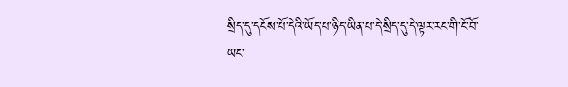སྲིད་དུ་དངོས་པོ་དེའི་ཡོད་པ་ཉིད་ཡིན་པ་དེ་སྲིད་དུ་དེ་ལྟར་རང་གི་ངོ་བོ་ཡང་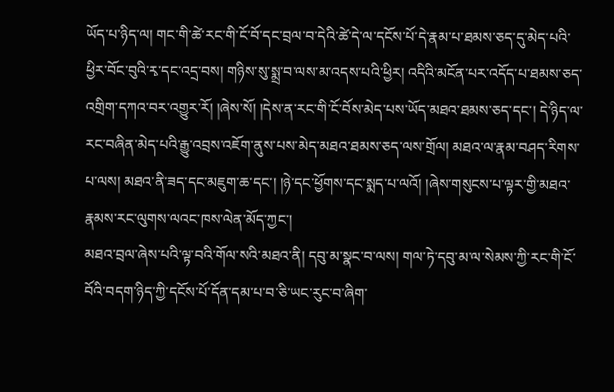ཡོད་པ་ཉིད་ལ། གང་གི་ཚེ་རང་གི་ངོ་བོ་དང་བྲལ་བ་དེའི་ཚེ་དེ་ལ་དངོས་པོ་དེ་རྣམ་པ་ཐམས་ཅད་དུ་མེད་པའི་ཕྱིར་བོང་བུའི་རྭ་དང་འདྲ་བས། གཉིས་སུ་སྨྲ་བ་ལས་མ་འདས་པའི་ཕྱིར། འདིའི་མངོན་པར་འདོད་པ་ཐམས་ཅད་འགྲིག་དཀའ་བར་འགྱུར་རོ། །ཞེས་སོ། །དེས་ན་རང་གི་ངོ་བོས་མེད་པས་ཡོད་མཐའ་ཐམས་ཅད་དང་། དེ་ཉིད་ལ་རང་བཞིན་མེད་པའི་རྒྱུ་འབྲས་འཇོག་ནུས་པས་མེད་མཐའ་ཐམས་ཅད་ལས་གྲོལ། མཐའ་ལ་རྣམ་བཤད་རིགས་པ་ལས། མཐའ་ནི་ཟད་དང་མཇུག་ཆ་དང་། །ཉེ་དང་ཕྱོགས་དང་སྨད་པ་ལའོ། །ཞེས་གསུངས་པ་ལྟར་གྱི་མཐའ་རྣམས་རང་ལུགས་ལའང་ཁས་ལེན་མོད་ཀྱང་།
མཐའ་བྲལ་ཞེས་པའི་ལྟ་བའི་གོལ་སའི་མཐའ་ནི། དབུ་མ་སྣང་བ་ལས། གལ་ཏེ་དབུ་མ་ལ་སེམས་ཀྱི་རང་གི་ངོ་བོའི་བདག་ཉིད་ཀྱི་དངོས་པོ་དོན་དམ་པ་བ་ཅི་ཡང་རུང་བ་ཞིག་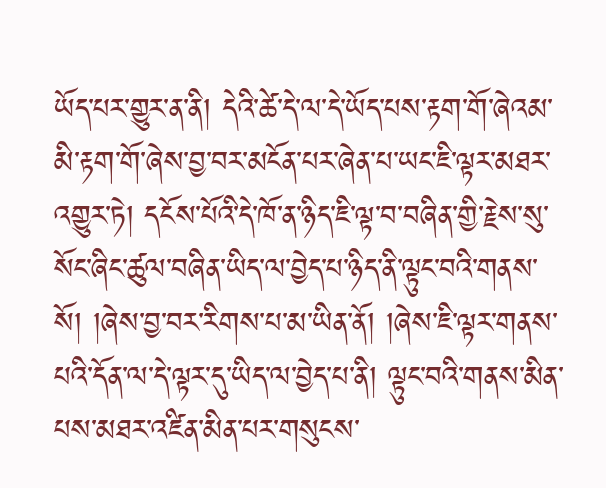ཡོད་པར་གྱུར་ན་ནི། དེའི་ཚེ་དེ་ལ་དེ་ཡོད་པས་རྟག་གོ་ཞེའམ་མི་རྟག་གོ་ཞེས་བྱ་བར་མངོན་པར་ཞེན་པ་ཡང་ཇི་ལྟར་མཐར་འགྱུར་ཏེ། དངོས་པོའི་དེ་ཁོ་ན་ཉིད་ཇི་ལྟ་བ་བཞིན་གྱི་རྗེས་སུ་སོང་ཞིང་ཚུལ་བཞིན་ཡིད་ལ་བྱེད་པ་ཉིད་ནི་ལྟུང་བའི་གནས་སོ། །ཞེས་བྱ་བར་རིགས་པ་མ་ཡིན་ནོ། །ཞེས་ཇི་ལྟར་གནས་པའི་དོན་ལ་དེ་ལྟར་དུ་ཡིད་ལ་བྱེད་པ་ནི། ལྟུང་བའི་གནས་མིན་པས་མཐར་འཛིན་མིན་པར་གསུངས་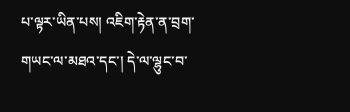པ་ལྟར་ཡིན་པས། འཇིག་རྟེན་ན་བྲག་གཡང་ལ་མཐའ་དང་། དེ་ལ་ལྷུང་བ་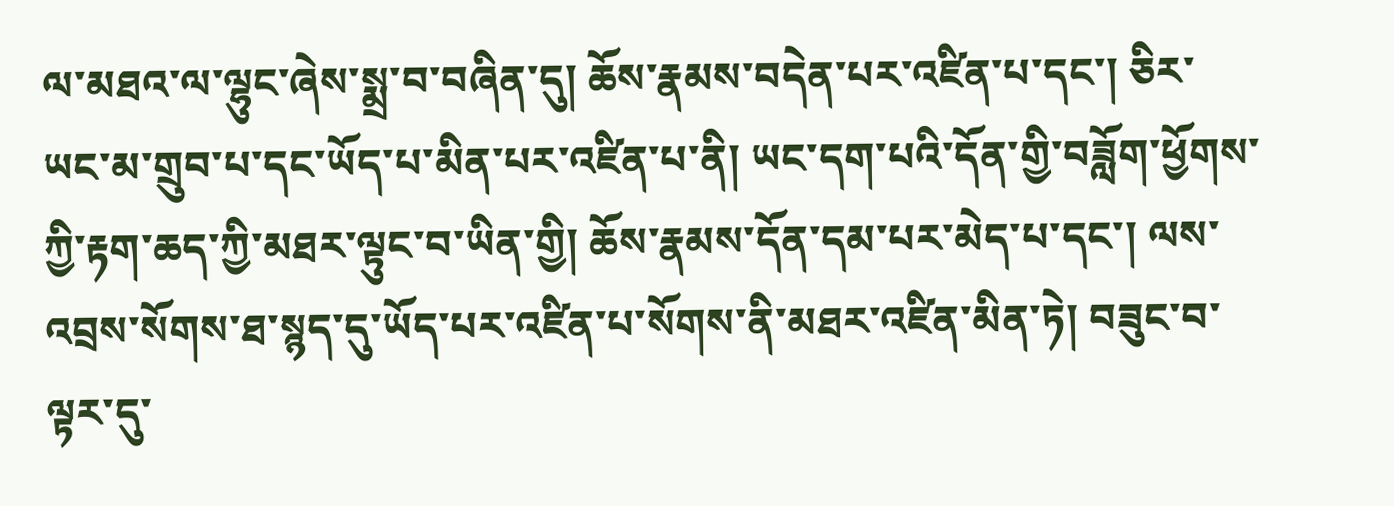ལ་མཐའ་ལ་ལྷུང་ཞེས་སྨྲ་བ་བཞིན་དུ། ཆོས་རྣམས་བདེན་པར་འཛིན་པ་དང་། ཅིར་ཡང་མ་གྲུབ་པ་དང་ཡོད་པ་མིན་པར་འཛིན་པ་ནི། ཡང་དག་པའི་དོན་གྱི་བཟློག་ཕྱོགས་ཀྱི་རྟག་ཆད་ཀྱི་མཐར་ལྟུང་བ་ཡིན་གྱི། ཆོས་རྣམས་དོན་དམ་པར་མེད་པ་དང་། ལས་འབྲས་སོགས་ཐ་སྙད་དུ་ཡོད་པར་འཛིན་པ་སོགས་ནི་མཐར་འཛིན་མིན་ཏེ། བཟུང་བ་ལྟར་དུ་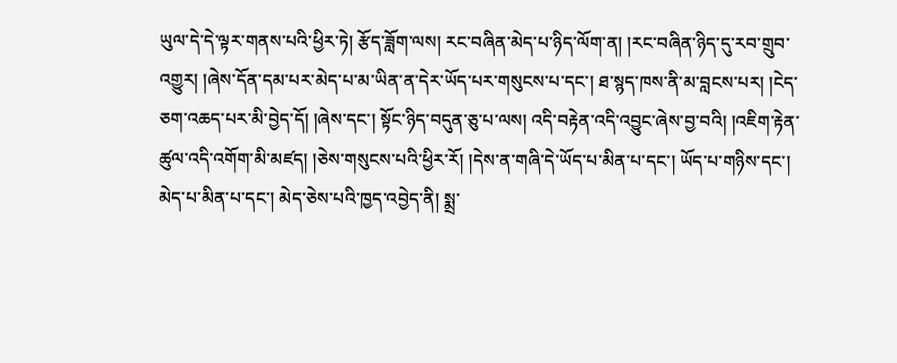ཡུལ་དེ་དེ་ལྟར་གནས་པའི་ཕྱིར་ཏེ། རྩོད་ཟློག་ལས། རང་བཞིན་མེད་པ་ཉིད་ལོག་ན། །རང་བཞིན་ཉིད་དུ་རབ་གྲུབ་འགྱུར། །ཞེས་དོན་དམ་པར་མེད་པ་མ་ཡིན་ན་དེར་ཡོད་པར་གསུངས་པ་དང་། ཐ་སྙད་ཁས་ནི་མ་བླངས་པར། །ངེད་ཅག་འཆད་པར་མི་བྱེད་དོ། །ཞེས་དང་། སྟོང་ཉིད་བདུན་ཅུ་པ་ལས། འདི་བརྟེན་འདི་འབྱུང་ཞེས་བྱ་བའི། །འཇིག་རྟེན་ཚུལ་འདི་འགོག་མི་མཛད། །ཅེས་གསུངས་པའི་ཕྱིར་རོ། །དེས་ན་གཞི་དེ་ཡོད་པ་མིན་པ་དང་། ཡོད་པ་གཉིས་དང་།
མེད་པ་མིན་པ་དང་། མེད་ཅེས་པའི་ཁྱད་འབྱེད་ནི། སྨྲ་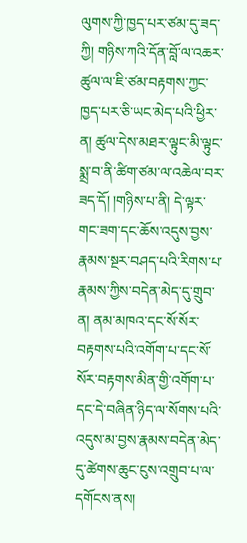ལུགས་ཀྱི་ཁྱད་པར་ཙམ་དུ་ཟད་ཀྱི། གཉིས་ཀའི་དོན་བློ་ལ་འཆར་ཚུལ་ལ་ཇི་ཙམ་བརྟགས་ཀྱང་ཁྱད་པར་ཅི་ཡང་མེད་པའི་ཕྱིར་ན། ཚུལ་དེས་མཐར་ལྟུང་མི་ལྟུང་སྨྲ་བ་ནི་ཚིག་ཙམ་ལ་འཆེལ་བར་ཟད་དོ། །གཉིས་པ་ནི། དེ་ལྟར་གང་ཟག་དང་ཆོས་འདུས་བྱས་རྣམས་སྔར་བཤད་པའི་རིགས་པ་རྣམས་ཀྱིས་བདེན་མེད་དུ་གྲུབ་ན། ནམ་མཁའ་དང་སོ་སོར་བརྟགས་པའི་འགོག་པ་དང་སོ་སོར་བརྟགས་མིན་གྱི་འགོག་པ་དང་དེ་བཞིན་ཉིད་ལ་སོགས་པའི་འདུས་མ་བྱས་རྣམས་བདེན་མེད་དུ་ཚེགས་ཆུང་ངུས་འགྲུབ་པ་ལ་དགོངས་ནས།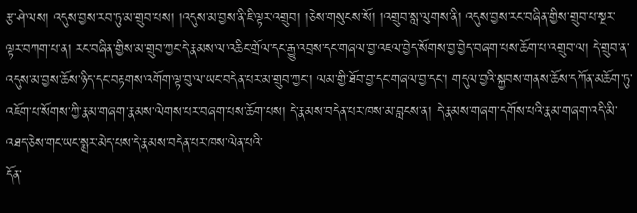རྩ་ཤེ་ལས། འདུས་བྱས་རབ་ཏུ་མ་གྲུབ་པས། །འདུས་མ་བྱས་ནི་ཇི་ལྟར་འགྲུབ། །ཅེས་གསུངས་སོ། །འགྲུབ་སླ་ལུགས་ནི། འདུས་བྱས་རང་བཞིན་གྱིས་གྲུབ་པ་སྔར་ལྟར་བཀག་པ་ན། རང་བཞིན་གྱིས་མ་གྲུབ་ཀྱང་དེ་རྣམས་ལ་འཆིང་གྲོལ་དང་རྒྱུ་འབྲས་དང་གཞལ་བྱ་འཇལ་བྱེད་སོགས་བྱ་བྱེད་བཞག་པས་ཆོག་པ་འགྲུབ་ལ། དེ་གྲུབ་ན་འདུས་མ་བྱས་ཆོས་ཉིད་དང་བརྟགས་འགོག་ལྟ་བུ་ལ་ཡང་བདེན་པར་མ་གྲུབ་ཀྱང་། ལམ་གྱི་ཐོབ་བྱ་དང་གཞལ་བྱ་དང་། གདུལ་བྱའི་སྐྱབས་གནས་ཆོས་དཀོན་མཆོག་ཏུ་འཇོག་པ་སོགས་ཀྱི་རྣམ་གཞག་རྣམས་ལེགས་པར་བཞག་པས་ཆོག་པས། དེ་རྣམས་བདེན་པར་ཁས་མ་བླངས་ན། དེ་རྣམས་གཞག་དགོས་པའི་རྣམ་གཞག་འདི་མི་འཐད་ཅེས་གང་ཡང་སྨྲར་མེད་པས་དེ་རྣམས་བདེན་པར་ཁས་ལེན་པའི་
དོན་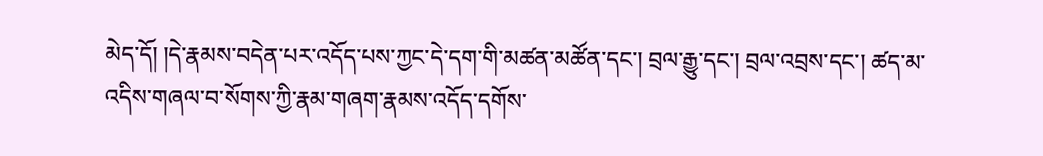མེད་དོ། །དེ་རྣམས་བདེན་པར་འདོད་པས་ཀྱང་དེ་དག་གི་མཚན་མཚོན་དང་། བྲལ་རྒྱུ་དང་། བྲལ་འབྲས་དང་། ཚད་མ་འདིས་གཞལ་བ་སོགས་ཀྱི་རྣམ་གཞག་རྣམས་འདོད་དགོས་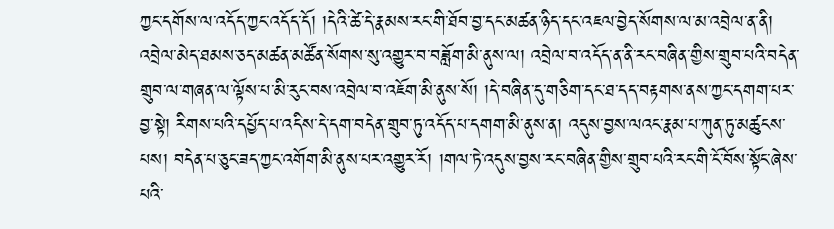ཀྱང་དགོས་ལ་འདོད་ཀྱང་འདོད་དོ། །དེའི་ཚེ་དེ་རྣམས་རང་གི་ཐོབ་བྱ་དང་མཚན་ཉིད་དང་འཇལ་བྱེད་སོགས་ལ་མ་འབྲེལ་ན་ནི། འབྲེལ་མེད་ཐམས་ཅད་མཚན་མཚོན་སོགས་སུ་འགྱུར་བ་བཟློག་མི་ནུས་ལ། འབྲེལ་བ་འདོད་ན་ནི་རང་བཞིན་གྱིས་གྲུབ་པའི་བདེན་གྲུབ་ལ་གཞན་ལ་ལྟོས་པ་མི་རུང་བས་འབྲེལ་བ་འཇོག་མི་ནུས་སོ། །དེ་བཞིན་དུ་གཅིག་དང་ཐ་དད་བརྟགས་ནས་ཀྱང་དགག་པར་བྱ་སྟེ། རིགས་པའི་དཔྱོད་པ་འདིས་དེ་དག་བདེན་གྲུབ་ཏུ་འདོད་པ་དགག་མི་ནུས་ན། འདུས་བྱས་ལའང་རྣམ་པ་ཀུན་ཏུ་མཚུངས་པས། བདེན་པ་ཅུང་ཟད་ཀྱང་འགོག་མི་ནུས་པར་འགྱུར་རོ། །གལ་ཏེ་འདུས་བྱས་རང་བཞིན་གྱིས་གྲུབ་པའི་རང་གི་ངོ་བོས་སྟོང་ཞེས་པའི་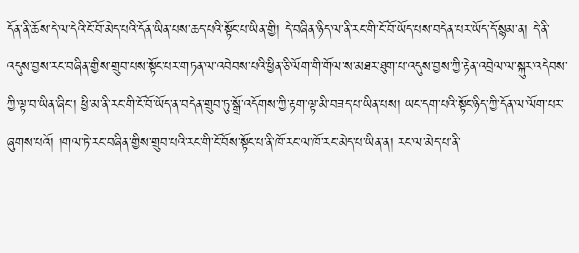དོན་ནི་ཆོས་དེ་ལ་དེའི་ངོ་བོ་མེད་པའི་དོན་ཡིན་པས་ཆད་པའི་སྟོང་པ་ཡིན་གྱི། དེ་བཞིན་ཉིད་ལ་ནི་རང་གི་ངོ་བོ་ཡོད་པས་བདེན་པར་ཡོད་དོ་སྙམ་ན། དེ་ནི་འདུས་བྱས་རང་བཞིན་གྱིས་གྲུབ་པས་སྟོང་པར་གཏན་ལ་འབེབས་པའི་ཕྱིན་ཅི་ལོག་གི་གོལ་ས་མཐར་ཐུག་པ་འདུས་བྱས་ཀྱི་རྟེན་འབྲེལ་ལ་སྐུར་འདེབས་ཀྱི་ལྟ་བ་ཡིན་ཞིང་། ཕྱི་མ་ནི་རང་གི་ངོ་བོ་ཡོད་ན་བདེན་གྲུབ་ཏུ་སྒྲོ་འདོགས་ཀྱི་རྟག་ལྟ་མི་བཟད་པ་ཡིན་པས། ཡང་དག་པའི་སྟོང་ཉིད་ཀྱི་དོན་ལ་ལོག་པར་ཞུགས་པའོ། །གལ་ཏེ་རང་བཞིན་གྱིས་གྲུབ་པའི་རང་གི་ངོ་བོས་སྟོང་པ་ནི་ཁོ་རང་ལ་ཁོ་རང་མེད་པ་ཡིན་ན། རང་ལ་མེད་པ་ནི་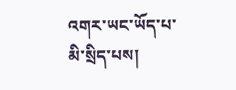འགར་ཡང་ཡོད་པ་མི་སྲིད་པས།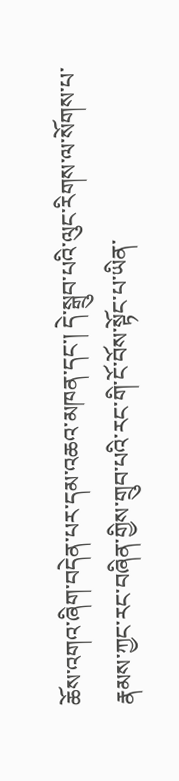ཆོས་འགའ་ཞིག་བདེན་པར་དམ་འཆའ་མཁན་དང་། དེ་སྒྲུབ་པའི་ལུང་རིགས་ལ་སོགས་པ་རྣམས་ཀྱང་རང་བཞིན་གྱིས་གྲུབ་པའི་རང་གི་ངོ་བོས་སྟོང་པ་ཡིན་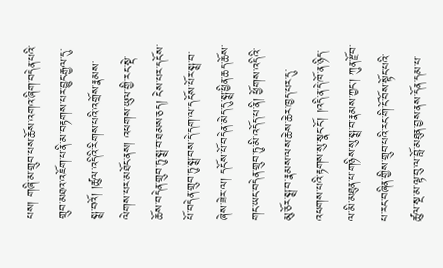པས། གཞི་མ་གྲུབ་པས་ཆོས་འགའ་ཞིག་བདེན་པའི་གྲུབ་མཐའ་འཇོག་པ་ནི་མ་བརྟགས་པར་བྱུང་རྒྱལ་དུ་སྨྲ་བའོ། །ཚུལ་འདིའི་རིགས་པའི་འགྲོས་རྣམས་ལེགས་པར་མཐོང་ནས། འཕགས་ཡུལ་གྱི་རང་སྡེ་ཆོས་བདེན་གྲུབ་ཏུ་སྨྲ་བ་ཐམས་ཅད། ངེས་པར་དངོས་པོ་བདེན་གྲུབ་ཏུ་སྨྲ་བས་དེ་དག་ལ་དངོས་པོར་སྨྲ་བ་ཞེས་ཟེར་ལ། དངོས་པོ་བདེན་མེད་དུ་སྨྲ་ཕྱིན་ཆད་ཆོས་གང་ཡང་བདེན་གྲུབ་ཏུ་མི་འདོད་པ་ནི། ཕྱོགས་འདིའི་མུ་ཅོར་སྨྲ་བ་རྣམས་ལས་ཆེས་ཆེར་ཁྱད་པར་དུ་འཕགས་པའི་རྟགས་སུ་སྣང་ངོ་། །འདི་ན་དེ་ཁོ་ན་ཉིད་ལ་མི་མཐུན་པ་གཉིས་སུ་སྨྲ་བ་རྣམས་ཀྱང་། ཀུན་རྫོབ་པ་རང་བཞིན་གྱིས་གྲུབ་པའི་རང་གི་ངོ་བོས་སྟོང་པའི་ཚུལ་སྔ་མ་ལྟ་བུ་ལ་བློ་མཐུན་བྱས་ནས་དོན་དམ་པ་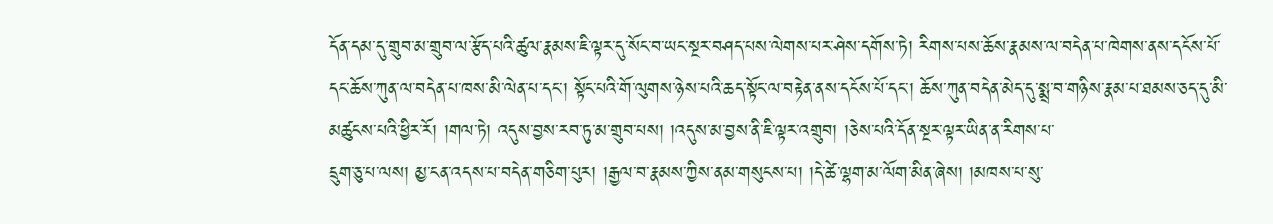དོན་དམ་དུ་གྲུབ་མ་གྲུབ་ལ་རྩོད་པའི་ཚུལ་རྣམས་ཇི་ལྟར་དུ་སོང་བ་ཡང་སྔར་བཤད་པས་ལེགས་པར་ཤེས་དགོས་ཏེ། རིགས་པས་ཆོས་རྣམས་ལ་བདེན་པ་ཁེགས་ནས་དངོས་པོ་དང་ཆོས་ཀུན་ལ་བདེན་པ་ཁས་མི་ལེན་པ་དང་། སྟོང་པའི་གོ་ལུགས་ཉེས་པའི་ཆད་སྟོང་ལ་བརྟེན་ནས་དངོས་པོ་དང་། ཆོས་ཀུན་བདེན་མེད་དུ་སྨྲ་བ་གཉིས་རྣམ་པ་ཐམས་ཅད་དུ་མི་མཚུངས་པའི་ཕྱིར་རོ། །གལ་ཏེ། འདུས་བྱས་རབ་ཏུ་མ་གྲུབ་པས། །འདུས་མ་བྱས་ནི་ཇི་ལྟར་འགྲུབ། །ཅེས་པའི་དོན་སྔར་ལྟར་ཡིན་ན་རིགས་པ་
དྲུག་ཅུ་པ་ལས། མྱ་ངན་འདས་པ་བདེན་གཅིག་པུར། །རྒྱལ་བ་རྣམས་ཀྱིས་ནམ་གསུངས་པ། །དེ་ཚེ་ལྷག་མ་ལོག་མིན་ཞེས། །མཁས་པ་སུ་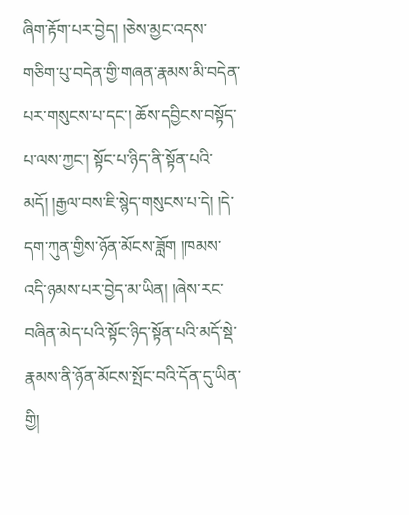ཞིག་རྟོག་པར་བྱེད། །ཅེས་མྱང་འདས་གཅིག་པུ་བདེན་གྱི་གཞན་རྣམས་མི་བདེན་པར་གསུངས་པ་དང་། ཆོས་དབྱིངས་བསྟོད་པ་ལས་ཀྱང་། སྟོང་པ་ཉིད་ནི་སྟོན་པའི་མདོ། །རྒྱལ་བས་ཇི་སྙེད་གསུངས་པ་དེ། །དེ་དག་ཀུན་གྱིས་ཉོན་མོངས་ཟློག །ཁམས་འདི་ཉམས་པར་བྱེད་མ་ཡིན། །ཞེས་རང་བཞིན་མེད་པའི་སྟོང་ཉིད་སྟོན་པའི་མདོ་སྡེ་རྣམས་ནི་ཉོན་མོངས་སྤོང་བའི་དོན་དུ་ཡིན་གྱི།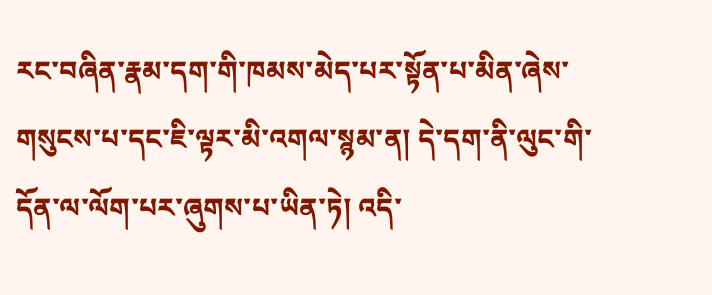རང་བཞིན་རྣམ་དག་གི་ཁམས་མེད་པར་སྟོན་པ་མིན་ཞེས་གསུངས་པ་དང་ཇི་ལྟར་མི་འགལ་སྙམ་ན། དེ་དག་ནི་ལུང་གི་དོན་ལ་ལོག་པར་ཞུགས་པ་ཡིན་ཏེ། འདི་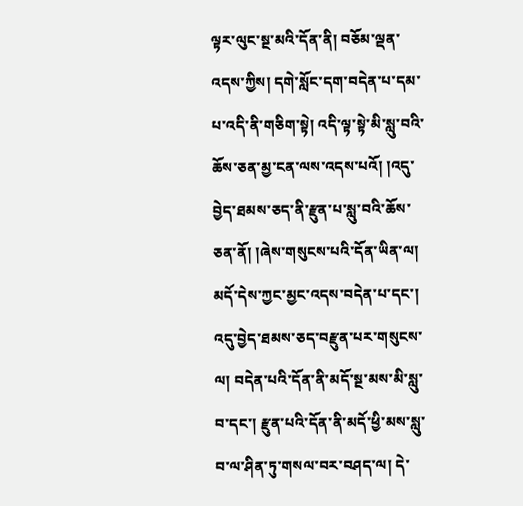ལྟར་ལུང་སྔ་མའི་དོན་ནི། བཅོམ་ལྡན་འདས་ཀྱིས། དགེ་སློང་དག་བདེན་པ་དམ་པ་འདི་ནི་གཅིག་སྟེ། འདི་ལྟ་སྟེ་མི་སླུ་བའི་ཆོས་ཅན་མྱ་ངན་ལས་འདས་པའོ། །འདུ་བྱེད་ཐམས་ཅད་ནི་རྫུན་པ་སླུ་བའི་ཆོས་ཅན་ནོ། །ཞེས་གསུངས་པའི་དོན་ཡིན་ལ། མདོ་དེས་ཀྱང་མྱང་འདས་བདེན་པ་དང་། འདུ་བྱེད་ཐམས་ཅད་བརྫུན་པར་གསུངས་ལ། བདེན་པའི་དོན་ནི་མདོ་སྔ་མས་མི་སླུ་བ་དང་། རྫུན་པའི་དོན་ནི་མདོ་ཕྱི་མས་སླུ་བ་ལ་ཤིན་ཏུ་གསལ་བར་བཤད་ལ། དེ་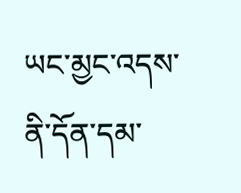ཡང་མྱང་འདས་ནི་དོན་དམ་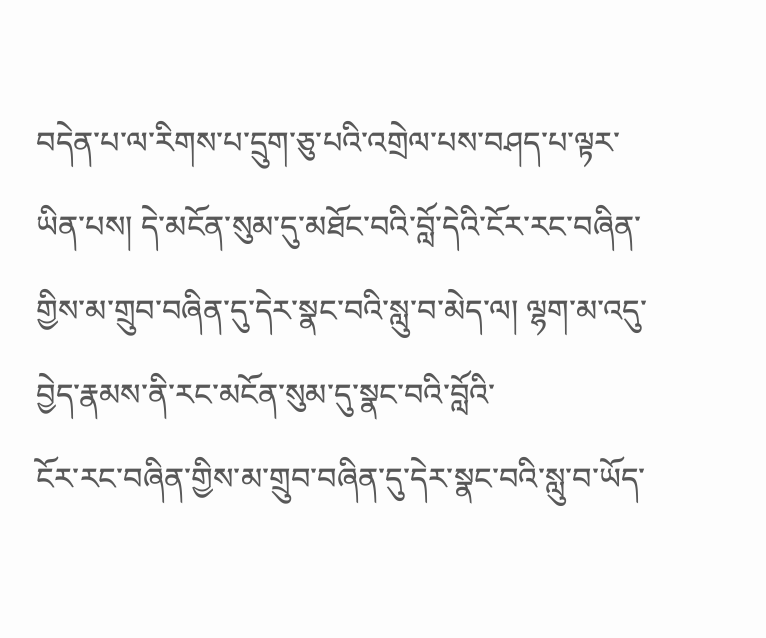བདེན་པ་ལ་རིགས་པ་དྲུག་ཅུ་པའི་འགྲེལ་པས་བཤད་པ་ལྟར་ཡིན་པས། དེ་མངོན་སུམ་དུ་མཐོང་བའི་བློ་དེའི་ངོར་རང་བཞིན་གྱིས་མ་གྲུབ་བཞིན་དུ་དེར་སྣང་བའི་སླུ་བ་མེད་ལ། ལྷག་མ་འདུ་བྱེད་རྣམས་ནི་རང་མངོན་སུམ་དུ་སྣང་བའི་བློའི་
ངོར་རང་བཞིན་གྱིས་མ་གྲུབ་བཞིན་དུ་དེར་སྣང་བའི་སླུ་བ་ཡོད་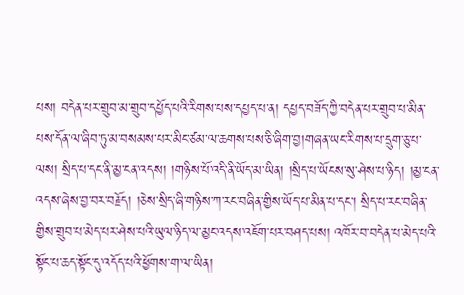པས། བདེན་པར་གྲུབ་མ་གྲུབ་དཔྱོད་པའི་རིགས་པས་དཔྱད་པ་ན། དཔྱད་བཟོད་ཀྱི་བདེན་པར་གྲུབ་པ་མིན་པས་དོན་ལ་ཞིབ་ཏུ་མ་བསམས་པར་མིང་ཙམ་ལ་ཆགས་པས་ཅི་ཞིག་བྱ།གཞན་ཡང་རིགས་པ་དྲུག་ཅུ་པ་ལས། སྲིད་པ་དང་ནི་མྱ་ངན་འདས། །གཉིས་པོ་འདི་ནི་ཡོད་མ་ཡིན། །སྲིད་པ་ཡོངས་སུ་ཤེས་པ་ཉིད། །མྱ་ངན་འདས་ཞེས་བྱ་བར་བརྗོད། །ཅེས་སྲིད་ཞི་གཉིས་ཀ་རང་བཞིན་གྱིས་ཡོད་པ་མིན་པ་དང་། སྲིད་པ་རང་བཞིན་གྱིས་གྲུབ་པ་མེད་པར་ཤེས་པའི་ཡུལ་ཉིད་ལ་མྱང་འདས་འཇོག་པར་བཤད་པས། འཁོར་བ་བདེན་པ་མེད་པའི་སྟོང་པ་ཆད་སྟོང་དུ་འདོད་པའི་ཕྱོགས་ག་ལ་ཡིན།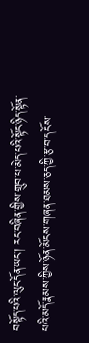བསྟོད་པའི་ལུང་དོན་ཡང་། རང་བཞིན་གྱིས་གྲུབ་པ་མེད་པའི་སྟོང་ཉིད་སྟོན་པའི་མདོ་རྣམས་ཀྱིས་ཉོན་མོངས་གཞན་ཐམས་ཅད་ཀྱི་རྩ་བ་དངོས་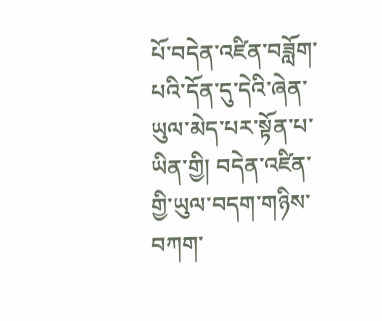པོ་བདེན་འཛིན་བཟློག་པའི་དོན་དུ་དེའི་ཞེན་ཡུལ་མེད་པར་སྟོན་པ་ཡིན་གྱི། བདེན་འཛིན་གྱི་ཡུལ་བདག་གཉིས་བཀག་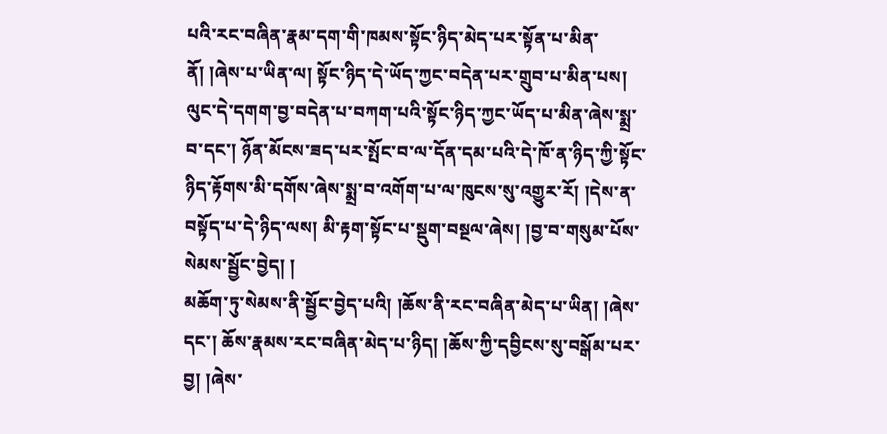པའི་རང་བཞིན་རྣམ་དག་གི་ཁམས་སྟོང་ཉིད་མེད་པར་སྟོན་པ་མིན་ནོ། །ཞེས་པ་ཡིན་ལ། སྟོང་ཉིད་དེ་ཡོད་ཀྱང་བདེན་པར་གྲུབ་པ་མིན་པས། ལུང་དེ་དགག་བྱ་བདེན་པ་བཀག་པའི་སྟོང་ཉིད་ཀྱང་ཡོད་པ་མིན་ཞེས་སྨྲ་བ་དང་། ཉོན་མོངས་ཟད་པར་སྤོང་བ་ལ་དོན་དམ་པའི་དེ་ཁོ་ན་ཉིད་ཀྱི་སྟོང་ཉིད་རྟོགས་མི་དགོས་ཞེས་སྨྲ་བ་འགོག་པ་ལ་ཁུངས་སུ་འགྱུར་རོ། །དེས་ན་བསྟོད་པ་དེ་ཉིད་ལས། མི་རྟག་སྟོང་པ་སྡུག་བསྔལ་ཞེས། །བྱ་བ་གསུམ་པོས་སེམས་སྦྱོང་བྱེད། །
མཆོག་ཏུ་སེམས་ནི་སྦྱོང་བྱེད་པའི། །ཆོས་ནི་རང་བཞིན་མེད་པ་ཡིན། །ཞེས་དང་། ཆོས་རྣམས་རང་བཞིན་མེད་པ་ཉིད། །ཆོས་ཀྱི་དབྱིངས་སུ་བསྒོམ་པར་བྱ། །ཞེས་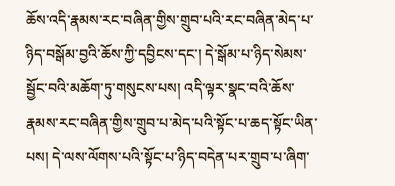ཆོས་འདི་རྣམས་རང་བཞིན་གྱིས་གྲུབ་པའི་རང་བཞིན་མེད་པ་ཉིད་བསྒོམ་བྱའི་ཆོས་ཀྱི་དབྱིངས་དང་། དེ་སྒོམ་པ་ཉིད་སེམས་སྦྱོང་བའི་མཆོག་ཏུ་གསུངས་པས། འདི་ལྟར་སྣང་བའི་ཆོས་རྣམས་རང་བཞིན་གྱིས་གྲུབ་པ་མེད་པའི་སྟོང་པ་ཆད་སྟོང་ཡིན་པས། དེ་ལས་ལོགས་པའི་སྟོང་པ་ཉིད་བདེན་པར་གྲུབ་པ་ཞིག་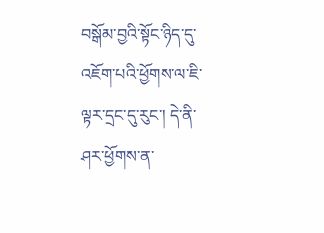བསྒོམ་བྱའི་སྟོང་ཉིད་དུ་འཇོག་པའི་ཕྱོགས་ལ་ཇི་ལྟར་དྲང་དུ་རུང་། དེ་ནི་ཤར་ཕྱོགས་ན་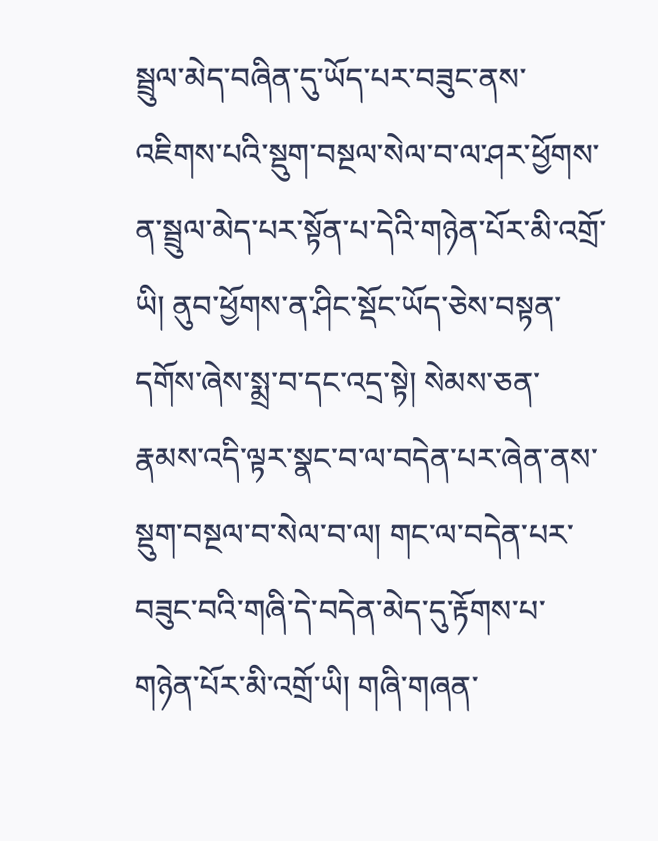སྦྲུལ་མེད་བཞིན་དུ་ཡོད་པར་བཟུང་ནས་འཇིགས་པའི་སྡུག་བསྔལ་སེལ་བ་ལ་ཤར་ཕྱོགས་ན་སྦྲུལ་མེད་པར་སྟོན་པ་དེའི་གཉེན་པོར་མི་འགྲོ་ཡི། ནུབ་ཕྱོགས་ན་ཤིང་སྡོང་ཡོད་ཅེས་བསྟན་དགོས་ཞེས་སྨྲ་བ་དང་འདྲ་སྟེ། སེམས་ཅན་རྣམས་འདི་ལྟར་སྣང་བ་ལ་བདེན་པར་ཞེན་ནས་སྡུག་བསྔལ་བ་སེལ་བ་ལ། གང་ལ་བདེན་པར་བཟུང་བའི་གཞི་དེ་བདེན་མེད་དུ་རྟོགས་པ་གཉེན་པོར་མི་འགྲོ་ཡི། གཞི་གཞན་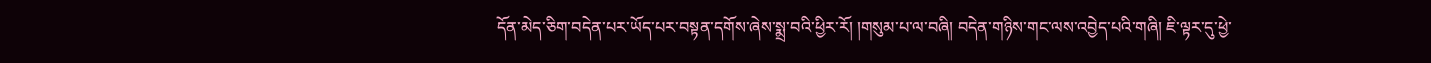དོན་མེད་ཅིག་བདེན་པར་ཡོད་པར་བསྟན་དགོས་ཞེས་སྨྲ་བའི་ཕྱིར་རོ། །གསུམ་པ་ལ་བཞི། བདེན་གཉིས་གང་ལས་འབྱེད་པའི་གཞི། ཇི་ལྟར་དུ་ཕྱེ་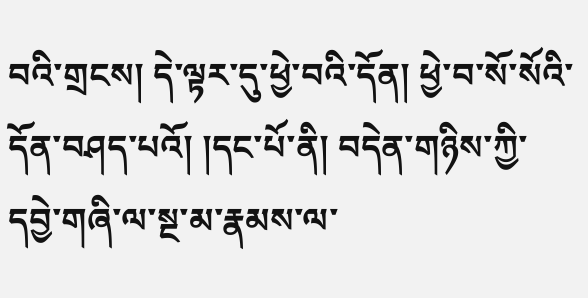བའི་གྲངས། དེ་ལྟར་དུ་ཕྱེ་བའི་དོན། ཕྱེ་བ་སོ་སོའི་དོན་བཤད་པའོ། །དང་པོ་ནི། བདེན་གཉིས་ཀྱི་དབྱེ་གཞི་ལ་སྔ་མ་རྣམས་ལ་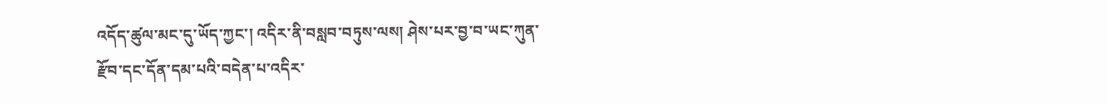འདོད་ཚུལ་མང་དུ་ཡོད་ཀྱང་། འདིར་ནི་བསླབ་བཏུས་ལས། ཤེས་པར་བྱ་བ་ཡང་ཀུན་རྫོབ་དང་དོན་དམ་པའི་བདེན་པ་འདིར་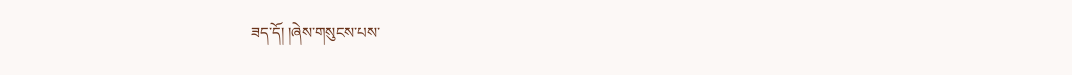ཟད་དོ། །ཞེས་གསུངས་པས་